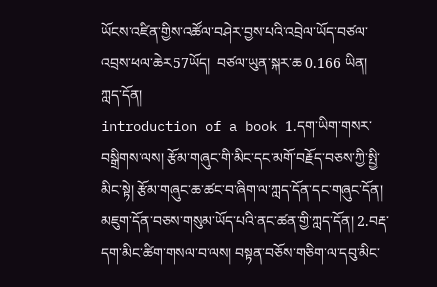ཡོངས་འཛིན་གྱིས་འཚོལ་བཤེར་བྱས་པའི་འབྲེལ་ཡོད་བཙལ་འབྲས་ཕལ་ཆེར57ཡོད།  བཙལ་ཡུན་སྐར་ཆ 0.166 ཡིན།
ཀླད་དོན།
introduction of a book 1.དག་ཡིག་གསར་བསྒྲིགས་ལས། རྩོམ་གཞུང་གི་མིང་དང་མགོ་བརྗོད་བཅས་ཀྱི་སྤྱི་མིང་སྟེ། རྩོམ་གཞུང་ཆ་ཚང་བ་ཞིག་ལ་ཀླད་དོན་དང་གཞུང་དོན། མཇུག་དོན་བཅས་གསུམ་ཡོད་པའི་ནང་ཚན་གྱི་ཀླད་དོན། 2.བརྡ་དག་མིང་ཚིག་གསལ་བ་ལས། བསྟན་བཅོས་གཅིག་ལ་དབུ་མིང་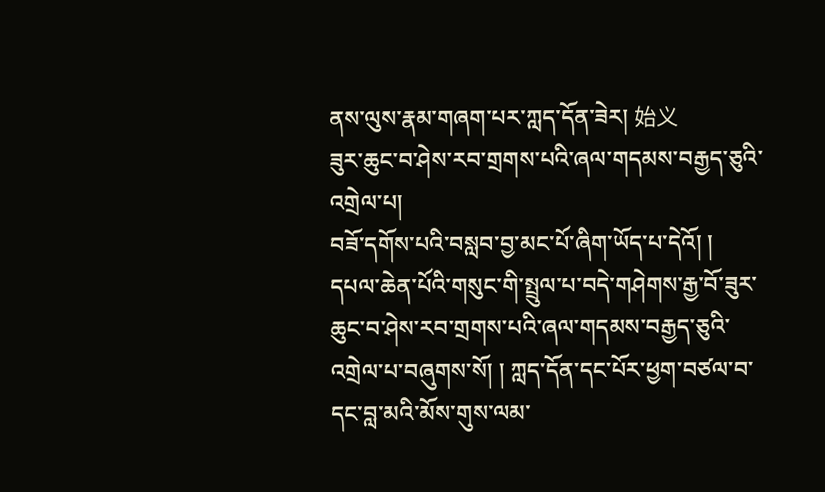ནས་ལུས་རྣམ་གཞག་པར་ཀླད་དོན་ཟེར། 始义
ཟུར་ཆུང་བ་ཤེས་རབ་གྲགས་པའི་ཞལ་གདམས་བརྒྱད་ཅུའི་འགྲེལ་པ།
བཟོ་དགོས་པའི་བསླབ་བྱ་མང་པོ་ཞིག་ཡོད་པ་དེའོ། ། དཔལ་ཆེན་པོའི་གསུང་གི་སྤྲུལ་པ་བདེ་གཤེགས་རྒྱ་བོ་ཟུར་ཆུང་བ་ཤེས་རབ་གྲགས་པའི་ཞལ་གདམས་བརྒྱད་ཅུའི་འགྲེལ་པ་བཞུགས་སོ། ། ཀླད་དོན་དང་པོར་ཕྱག་བཙལ་བ་དང་བླ་མའི་མོས་གུས་ལམ་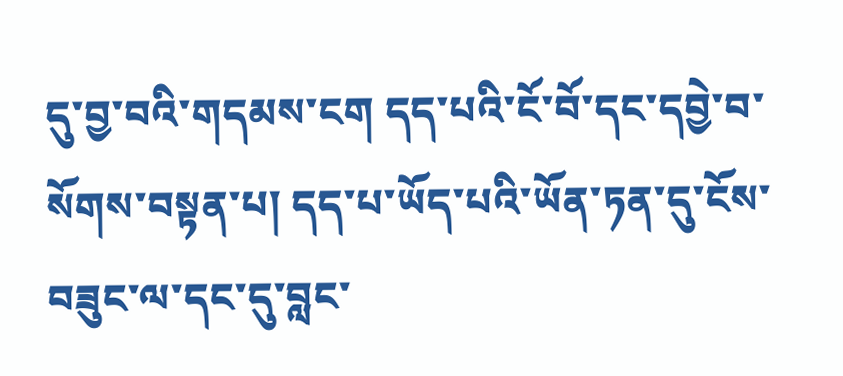དུ་བྱ་བའི་གདམས་ངག དད་པའི་ངོ་བོ་དང་དབྱེ་བ་སོགས་བསྟན་པ། དད་པ་ཡོད་པའི་ཡོན་ཏན་དུ་ངོས་བཟུང་ལ་དང་དུ་བླང་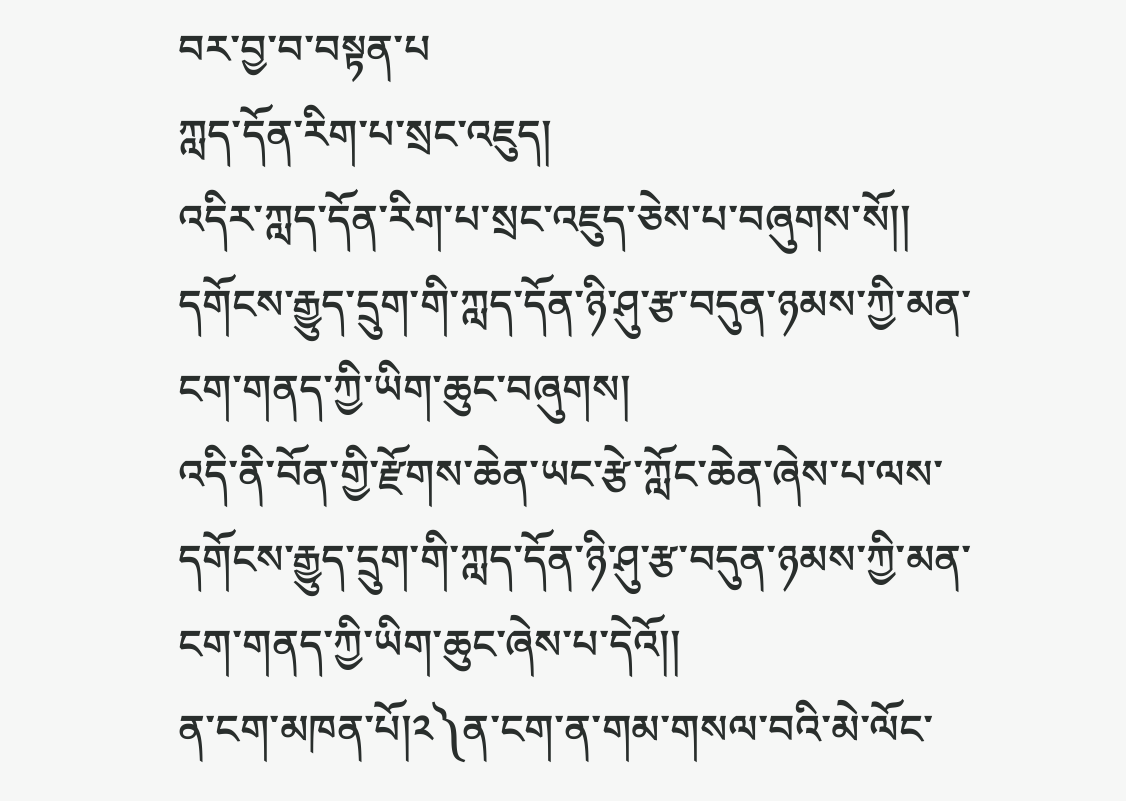བར་བྱ་བ་བསྟན་པ
ཀླད་དོན་རིག་པ་སྲང་འཇུད།
འདིར་ཀླད་དོན་རིག་པ་སྲང་འཇུད་ཅེས་པ་བཞུགས་སོ།།
དགོངས་རྒྱུད་དྲུག་གི་ཀླད་དོན་ཉི་ཤུ་རྩ་བདུན་ཉམས་ཀྱི་མན་ངག་གནད་ཀྱི་ཡིག་ཆུང་བཞུགས།
འདི་ནི་བོན་གྱི་རྫོགས་ཆེན་ཡང་རྩེ་ཀློང་ཆེན་ཞེས་པ་ལས་དགོངས་རྒྱུད་དྲུག་གི་ཀླད་དོན་ཉི་ཤུ་རྩ་བདུན་ཉམས་ཀྱི་མན་ངག་གནད་ཀྱི་ཡིག་ཆུང་ཞེས་པ་དེའོ།།
ན་ངག་མཁན་པོ།༢༽ན་ངག་ན་གམ་གསལ་བའི་མེ་ལོང་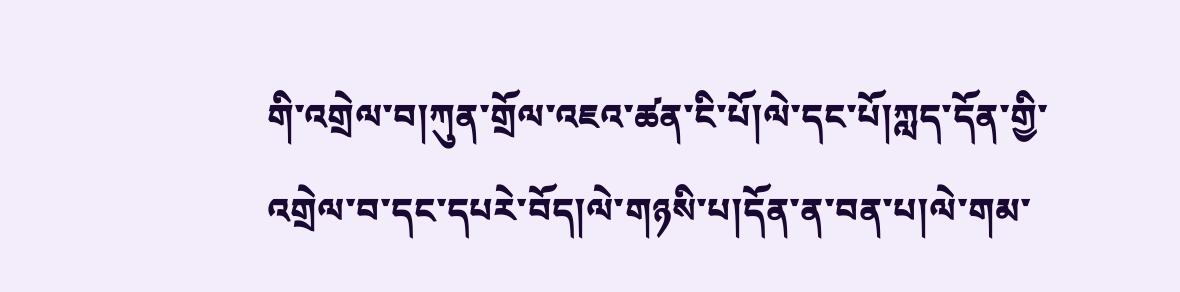གི་འགྲེལ་བ།ཀུན་གྲོལ་འཇའ་ཚན་ངི་པོ།ལེ་དང་པོ།ཀླད་དོན་གྱི་འགྲེལ་བ་དང་དཔརེ་བོད།ལེ་གཉསི་པ།དོན་ན་བན་པ།ལེ་གམ་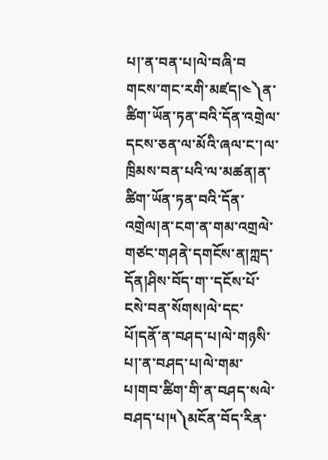པ།་ན་བན་པ།ལེ་བཞི་བ
གངས་གང་རགི་མཛད།༤༽ན་ཚིག་ཡོན་ཏན་བའི་དོན་འགྲེལ་དངས་ཅན་ལ་མོའི་ཞལ་ང་།ལ་ཁྲིམས་བན་པའི་ལ་མཚན།ན་ཚིག་ཡོན་ཏན་བའི་དོན་འགྲེལ།ན་ངག་ན་གམ་འགྲལེ་གཙང་གཤནེ་དགངོས་ན།ཀླད་དོན།ཤིས་བོད་ག་་དངོས་པོ་ངསེ་བན་སོགས།ལེ་དང་པོ།དནོ་ན་བཤད་པ།ལེ་གཉསི་པ།་ན་བཤད་པ།ལེ་གམ་པ།གབ་ཚིག་གི་ན་བཤད་སལེ་བཤད་པ།༥༽མངོན་བོད་རིན་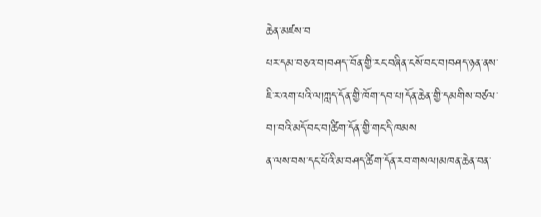ཆེན་མཛས་བ
པར་དམ་བཅའ་བ།བཤད་་བོན་གྱི་རང་བཞིན་ངསོ་བང་བ།བཤད་ཉན་ནས་ཇི་ར་འག་པའི་ལ།ཀླད་དོན་གྱི་ཁོག་དབ་པ།དོན་ཆེན་གྱི་དམགིས་བཙལ་བ།་བའི་མདོ་བང་བ།ཚིག་དོན་གྱི་གང་དི་ཁམས
ན་ལས་བས་དང་པོའི་མ་བཤད་ཚིག་དོན་རབ་གསལ།མཁན་ཆེན་བན་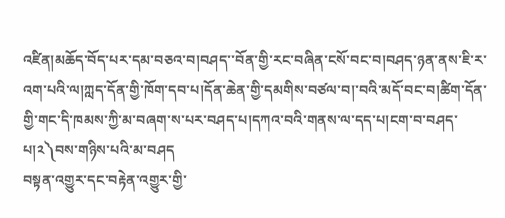འཛིན།མཆོད་བོད་པར་དམ་བཅའ་བ།བཤད་་བོན་གྱི་རང་བཞིན་ངསོ་བང་བ།བཤད་ཉན་ནས་ཇི་ར་འག་པའི་ལ།ཀླད་དོན་གྱི་ཁོག་དབ་པ།དོན་ཆེན་གྱི་དམགིས་བཙལ་བ།་བའི་མདོ་བང་བ།ཚིག་དོན་གྱི་གང་དི་ཁམས་ཀྱི་མ་བཞག་ས་པར་བཤད་པ།དཀའ་བའི་གནས་ལ་དད་པ།ངག་བ་བཤད་པ།༢༽བས་གཉིས་པའི་མ་བཤད
བསྟན་འགྱུར་དང་བརྟེན་འགྱུར་གྱི་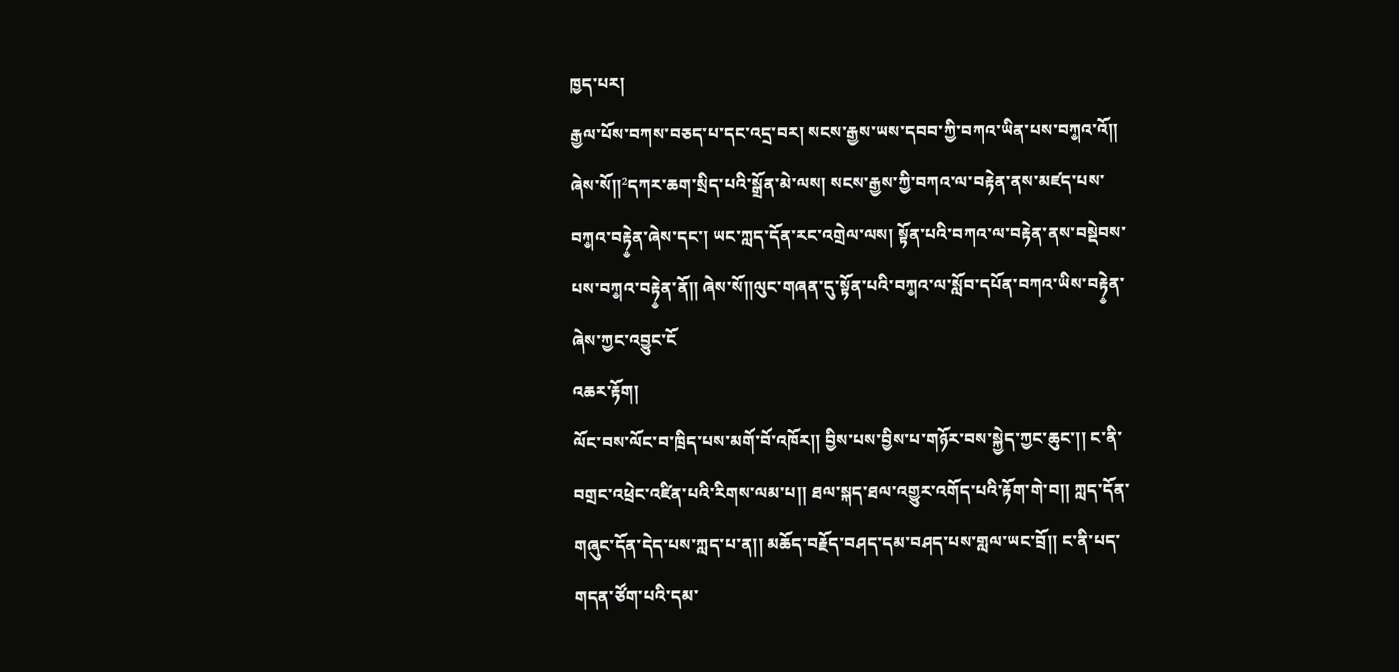ཁྱད་པར།
རྒྱལ་པོས་བཀས་བཅད་པ་དང་འདྲ་བར། སངས་རྒྱས་ཡས་དབབ་ཀྱི་བཀའ་ཡིན་པས་བཀ༵འ་འོ༎ ཞེས་སོ༎²དཀར་ཆག་སྲིད་པའི་སྒྲོན་མེ་ལས། སངས་རྒྱས་ཀྱི་བཀའ་ལ་བརྟེན་ནས་མཛད་པས་བཀ༵འ་བརྟེ༵ན་ཞེས་དང་། ཡང་ཀླད་དོན་རང་འགྲེལ་ལས། སྟོན་པའི་བཀའ་ལ་བརྟེན་ནས་བསྡེབས་པས་བཀ༵འ་བརྟེ༵ན་ནོ༎ ཞེས་སོ༎ལུང་གཞན་དུ་སྟོན་པའི་བཀ༵འ་ལ་སློབ་དཔོན་བཀའ་ཡིས་བརྟེ༵ན་ཞེས་ཀྱང་འབྱུང་ངོ
འཆར་རྟོག།
ལོང་བས་ལོང་བ་ཁྲིད་པས་མགོ་བོ་འཁོར།། བྱིས་པས་བྱིས་པ་གཉོར་བས་སྐྱེད་ཀྱང་ཆུང་།། ང་ནི་བགྲང་འཕྲེང་འཛིན་པའི་རིགས་ལམ་པ།། ཐལ་སྐད་ཐལ་འགྱུར་འགོད་པའི་རྟོག་གེ་བ།། ཀླད་དོན་གཞུང་དོན་དེད་པས་ཀླད་པ་ན།། མཆོད་བརྗོད་བཤད་དམ་བཤད་པས་གླལ་ཡང་བྲོ།། ང་ནི་པད་གདན་ཙོག་པའི་དམ་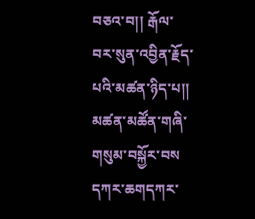བཅའ་བ།། རྒོལ་བར་སུན་འབྱིན་རྗོད་པའི་མཚན་ཉིད་པ།། མཚན་མཚོན་གཞི་གསུམ་བསྐྱོར་བས
དཀར་ཆགདཀར་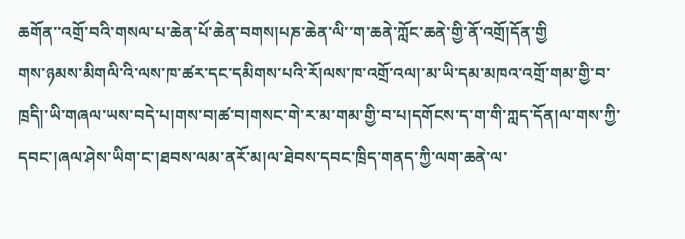ཆགོན་་འགྲོ་བའི་གསལ་པ་ཆེན་པོ་ཆེན་བགས།པཎ་ཆེན་ལི་་ག་ཆནེ་ཀློང་ཆནེ་གྱི་ནོ་འགྲོ།དོན་གྱི
གས་ཉམས་མིགལི་འི་ལས་ཁ་ཚར་དང་དམིགས་པའི་རོ།ལས་ཁ་འགྲོ་འལ།་མ་ཡི་དམ་མཁའ་འགྲོ་གམ་གྱི་བ་ཁྲདི།་ཡི་གཞལ་ཡས་བདེ་པ།གས་བ།ཚ་བ།གསང་གེ་ར་མ་གམ་གྱི་བ་པ།དགོངས་ད་ག་གི་ཀླད་དོན།ལ་གས་ཀྱི་དབང་།ཞལ་ཤེས་ཡིག་ང་།ཐབས་ལམ་ནརོ་མ།ལ་ཐེབས་དབང་ཁྲིད་གནད་ཀྱི་ལག་ཆནེ་ལ་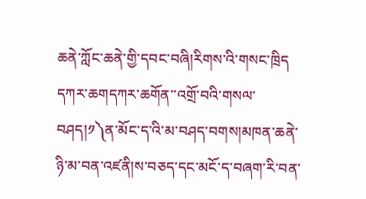ཆནེ་ཀློང་ཆནེ་གྱི་དབང་བཞི།རིགས་འི་གསང་ཁྲིད
དཀར་ཆགདཀར་ཆགོན་་འགྲོ་བའི་གསལ་བཤད།༡༽ན་མོང་ད་འི་མ་བཤད་བགས།མཁན་ཆནེ་ཉི་མ་བན་འཛནི།ས་བཅད་དང་མངོ་ད་བཞག་རི་བན་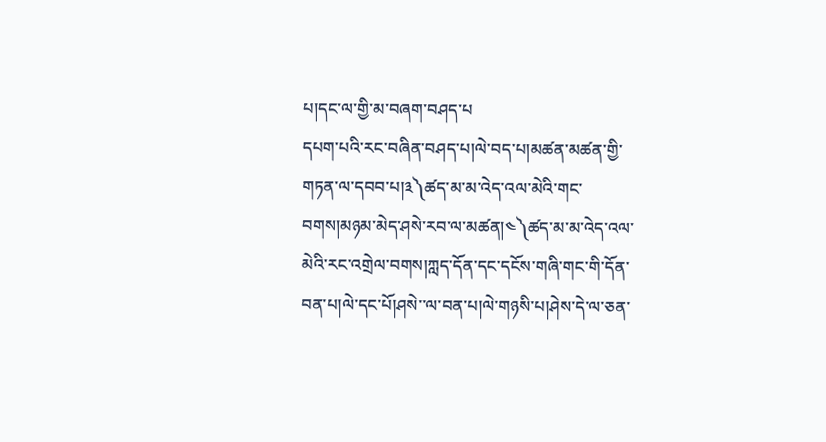པ།དང་ལ་གྱི་མ་བཞག་བཤད་པ
དཔག་པའི་རང་བཞིན་བཤད་པ།ལེ་བད་པ།མཚན་མཚན་གྱི་གཏན་ལ་དབབ་པ།༣༽ཚད་མ་མ་འེད་འལ་མེའི་གང་བགས།མཉམ་མེད་ཤསེ་རབ་ལ་མཚན།༤༽ཚད་མ་མ་འེད་འལ་མེའི་རང་འགྲེལ་བགས།ཀླད་དོན་དང་དངོས་གཞི་གང་གི་དོན་བན་པ།ལེ་དང་པོ།ཤསེ་་ལ་བན་པ།ལེ་གཉསི་པ།ཤེས་དེ་ལ་ཅན་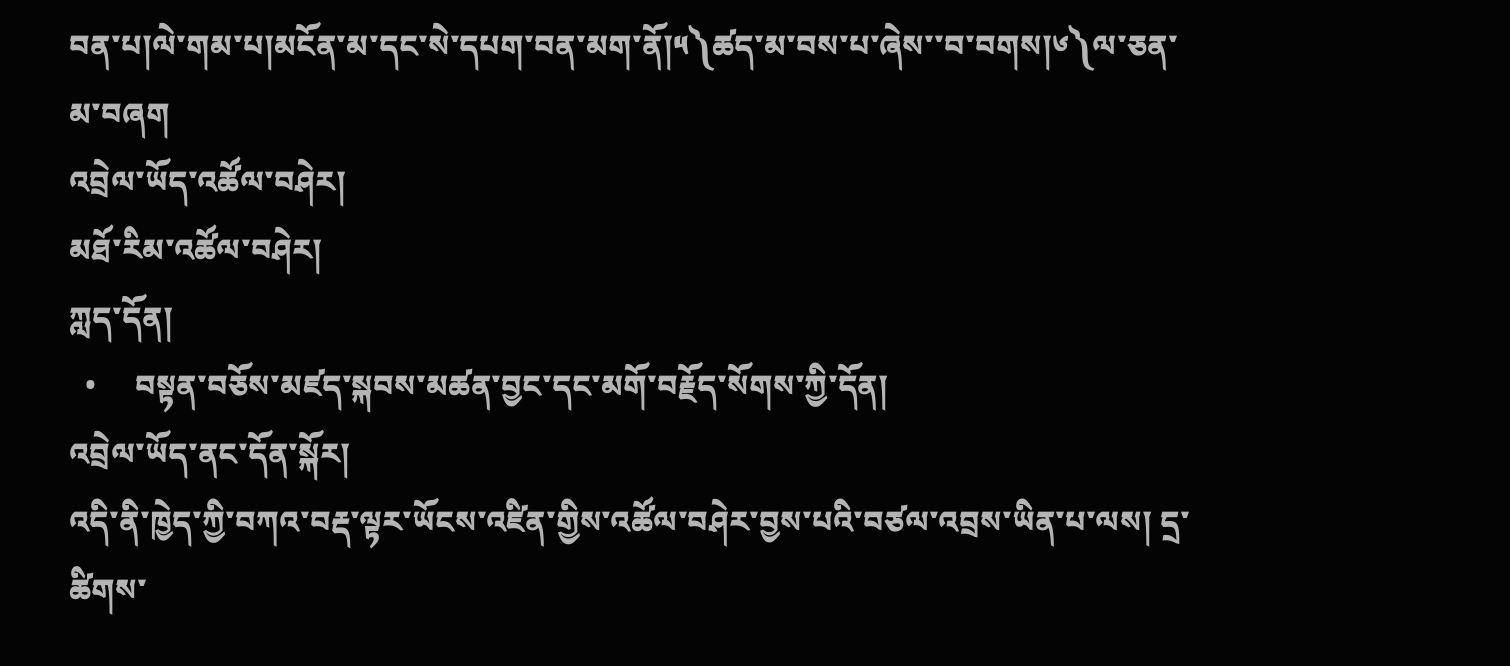བན་པ།ལེ་གམ་པ།མངོན་མ་དང་སེ་དཔག་བན་མག་ནོ།༥༽ཚད་མ་བས་པ་ཞེས་་བ་བགས།༦༽ལ་ཅན་མ་བཞག
འབྲེལ་ཡོད་འཚོལ་བཤེར།
མཐོ་རིམ་འཚོལ་བཤེར།
ཀླད་དོན།
  •     བསྟན་བཅོས་མཛད་སྐབས་མཚན་བྱང་དང་མགོ་བརྗོད་སོགས་ཀྱི་དོན།
འབྲེལ་ཡོད་ནང་དོན་སྐོར།
འདི་ནི་ཁྱེད་ཀྱི་བཀའ་བརྡ་ལྟར་ཡོངས་འཛིན་གྱིས་འཚོལ་བཤེར་བྱས་པའི་བཙལ་འབྲས་ཡིན་པ་ལས། དྲ་ཚིགས་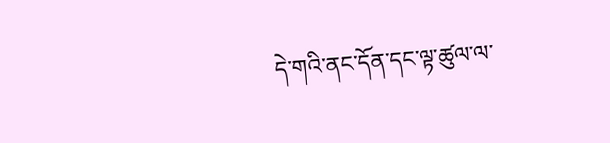དེ་གའི་ནང་དོན་དང་ལྟ་ཚུལ་ལ་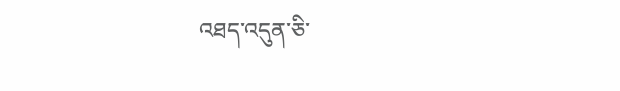འཐད་འདུན་ཅི་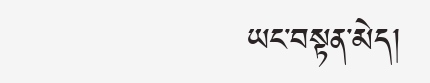ཡང་བསྟན་མེད།